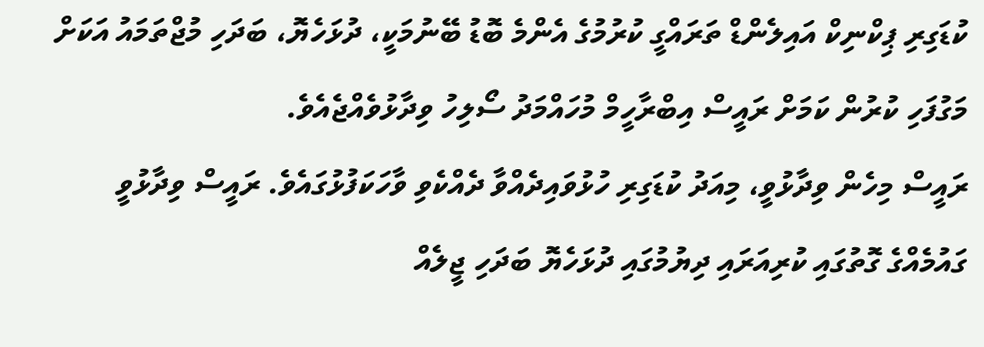ކުޑަގިރި ޕިކްނިކް އައިލެންޑް ތަރައްގީ ކުރުމުގެ އެންމެ ބޮޑު ބޭނުމަކީ، ދުޅަހެޔޮ، ބަދަހި މުޖްތަމައު އަކަށް މަގުފަހި ކުރުން ކަމަށް ރައީސް އިބްރާހީމް މުހައްމަދު ސޯލިހު ވިދާޅުވެއްޖެއެވެ.
ރައީސް މިހެން ވިދާޅުވީ، މިއަދު ކުޑަގިރި ހުޅުވައިދެއްވާ ދެއްކެވި ވާހަކަފުޅުގައެވެ. ރައީސް ވިދާޅުވީ ގައުމެއްގެ ގޮތުގައި ކުރިއަރައި ދިޔުމުގައި ދުޅަހެޔޮ ބަދަހި ޖީލެއް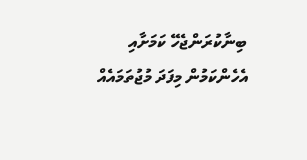ބިނާކުރަންޖެހޭ ކަމަށާއި އެހެންކަމުން މިފަދަ މުޖުތަމައެއް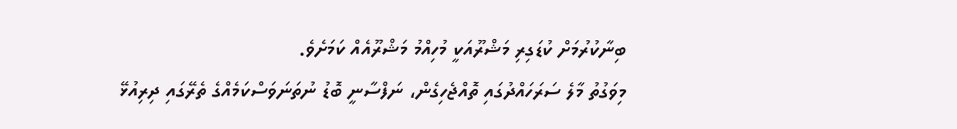ބިނާކުރުމަށް ކުޑަގިރި މަޝްރޫއަކީ މުހިއްމު މަޝްރޫއެއް ކަމަށެވެ.
މިވަގުތު މާލެ ސަރަހައްދުގައި ތޮއްޖެހިގެން، ނަފްސާނީ ބޮޑު ނުތަނަވަސްކަމެއްގެ ތެރޭގައި ދިރިއުޅޭ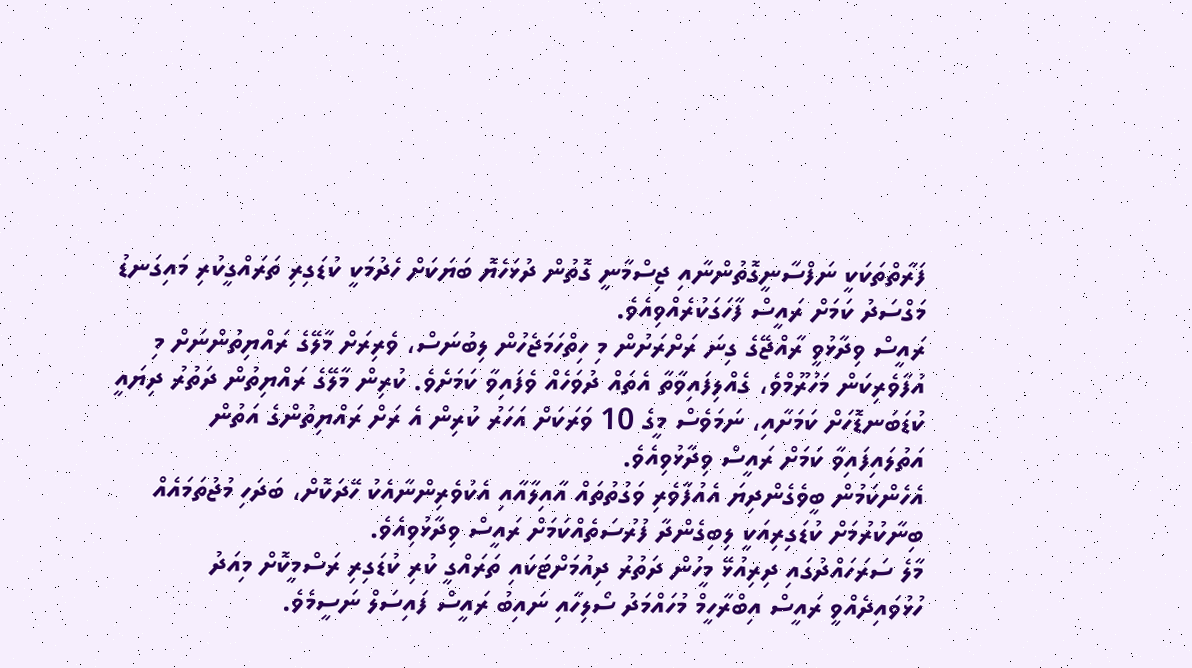ފަރާތްތަކަކީ ނަފްސާނީގޮތުންނާއި ޖިސްމާނީ ގޮތުން ދުޅަހެޔޮ ބަޔަކަށް ހެދުމަކީ ކުޑަގިރި ތަރައްގީކުރި މައިގަނޑު މަގްސަދު ކަމަށް ރައީސް ފާހަގަކުރެއްވިއެވެ.
ރައީސް ވިދާޅުވީ ރާއްޖޭގެ ގިނަ ރަށްރަށުން މި ހިތްހަމަޖެހުން ލިބުނަސް، ވެރިރަށް މާލޭގެ ރައްޔިތުންނަށް މި އުފާވެރިކަން މަހުރޫމްވެ، ގެއްލިފައިވާތާ އެތައް ދުވަހެއް ވެފައިވާ ކަމަށެވެ. ކުރިން މާލޭގެ ރައްޔިތުން ދަތުރު ދިޔައީ ކުޑަބަނޑޮހަށް ކަމަށާއި، ނަމަވެސް މީގެ 10 ވަރަކަށް އަހަރު ކުރިން އެ ރަށް ރައްޔިތުންގެ އަތުން އަތުލައިފައިވާ ކަމަށް ރައީސް ވިދާޅުވިއެވެ.
އެހެންކަމުން ބީވެގެންދިޔަ އެއުފާވެރި ވަގުތުތައް އާއިލާއާއި އެކުވެރިންނާއެކު ހޭދަކޮށް، ބަދަހި މުޖުތަމައެއް ބިނާކުރުމަށް ކުޑަގިރިއަކީ ލިބިގެންދާ ފުރުސަތެއްކަމަށް ރައީސް ވިދާޅުވިއެވެ.
މާލެ ސަރަހައްދުގައި ދިރިއުޅޭ މީހުން ދަތުރު ދިއުމަށްޓަކައި ތަރައްގީ ކުރި ކުޑަގިރި ރަސްމީކޮށް މިއަދު ހުޅުވައިދެއްވީ ރައީސް އިބްރާހީމް މުހައްމަދު ސޯލިހާއި ނައިބު ރައީސް ފައިސަލް ނަސީމެވެ.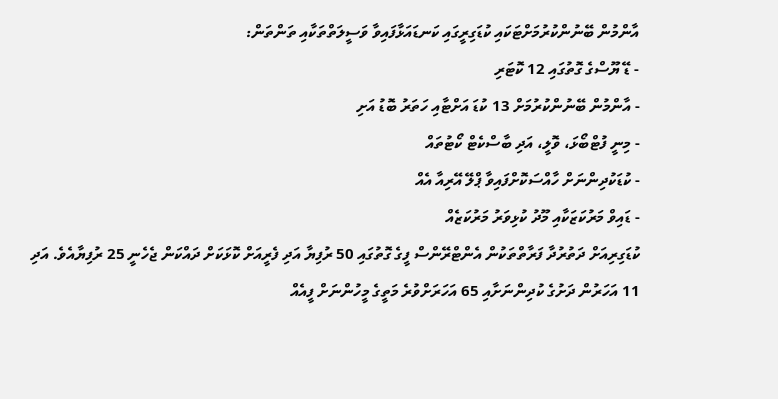އާންމުން ބޭނުންކުރުމަށްޓަކައި ކުޑަގިރީގައި ކަނޑައަޅާފައިވާ ވަސީލަތްތަކާއި ތަންތަން:
- ޑޭ ޔޫސްގެ ގޮތުގައި 12 ކޮޓަރި
- އާންމުން ބޭނުންކުރުމަށް 13 ކުޑަ އަށްޓާއި ހަތަރު ބޮޑު އަށި
- މިނީ ފުޓްބޯޅަ، ވޮލީ، އަދި ބާސްކެޓް ކޯޓުތައް
- ކުޑަކުދިންނަށް ހާއްސަކޮށްފައިވާ ޕްލޭ އޭރިއާ އެއް
- ޑައިވް މަރުކަޒަކާއި މޫދު ކުޅިވަރު މަރުކަޒެއް
ކުޑަގިރިއަށް ދަތުރުދާ ފަރާތްތަކުން އެންޓްރޭންސް ފީގެ ގޮތުގައި 50 ރުފިޔާ އަދި ފެރީއަށް ކޮޅަކަށް ދައްކަން ޖެހެނީ 25 ރުފިޔާއެވެ. އަދި 11 އަހަރުން ދަށުގެ ކުދިންނަށާއި 65 އަހަރަށްވުރެ މަތީގެ މީހުންނަށް ފީއެއް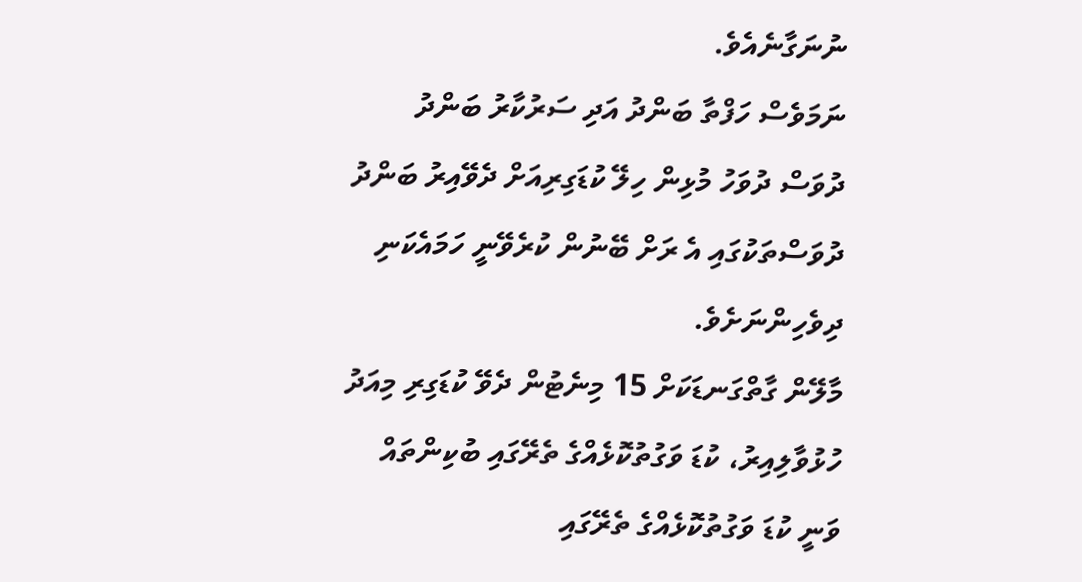ނުނަގާނެއެވެ.
ނަމަވެސް ހަފްތާ ބަންދު އަދި ސަރުކާރު ބަންދު ދުވަސް ދުވަހު މުޅިން ހިލޭ ކުޑަގިރިއަށް ދެވޭއިރު ބަންދު ދުވަސްތަކުގައި އެ ރަށް ބޭނުން ކުރެވޭނީ ހަމައެކަނި ދިވެހިންނަށެވެ.
މާލޭން ގާތްގަނޑަކަށް 15 މިނެޓުން ދެވޭ ކުޑަގިރި މިއަދު ހުޅުވާލިއިރު، ކުޑަ ވަގުތުކޮޅެއްގެ ތެރޭގައި ބުކިންތައް ވަނީ ކުޑަ ވަގުތުކޮޅެއްގެ ތެރޭގައި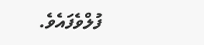ފުލްވެފައެވެ.